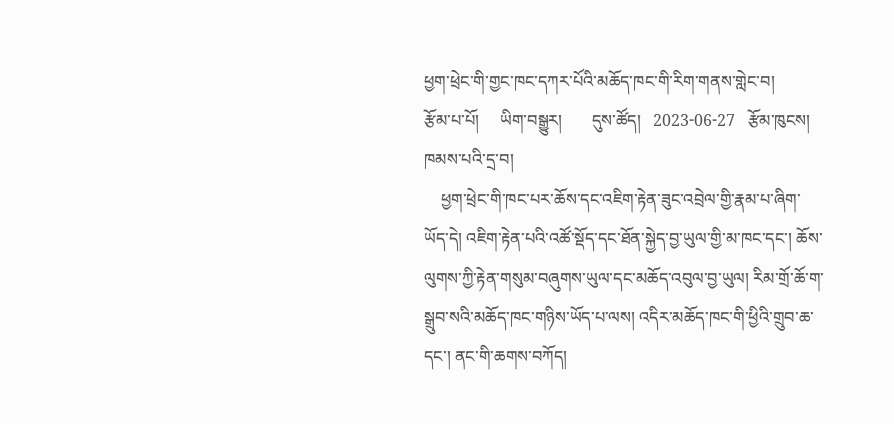ཕྱག་ཕྲེང་གི་གྱང་ཁང་དཀར་པོའི་མཆོད་ཁང་གི་རིག་གནས་གླེང་བ།
རྩོམ་པ་པོ།     ཡིག་བསྒྱུར།       དུས་ཚོད།   2023-06-27   རྩོམ་ཁུངས།    ཁམས་པའི་དྲ་བ།
    ཕྱག་ཕྲེང་གི་ཁང་པར་ཆོས་དང་འཇིག་རྟེན་ཟུང་འབྲེལ་གྱི་རྣམ་པ་ཞིག་ཡོད་དེ། འཇིག་རྟེན་པའི་འཚོ་སྡོད་དང་ཐོན་སྐྱེད་བྱ་ཡུལ་གྱི་མ་ཁང་དང་། ཆོས་ལུགས་ཀྱི་རྟེན་གསུམ་བཞུགས་ཡུལ་དང་མཆོད་འབུལ་བྱ་ཡུལ། རིམ་གྲོ་ཆོ་ག་སྒྲུབ་སའི་མཆོད་ཁང་གཉིས་ཡོད་པ་ལས། འདིར་མཆོད་ཁང་གི་ཕྱིའི་གྲུབ་ཆ་དང་། ནང་གི་ཆགས་བཀོད།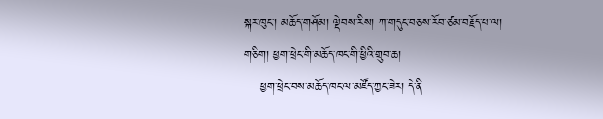སྐར་ཁུང་། མཆོད་གཤོམ། ལྡེབས་རིས། ཀ་གདུང་བཅས་རོབ་ཙམ་བརྗོད་པ་ལ།
གཅིག། ཕྱག་ཕྲེང་གི་མཆོད་ཁང་གི་ཕྱིའི་གྲུབ་ཆ།
    ཕྱག་ཕྲེང་བས་མཆོད་ཁང་ལ་མཛོད་ཀྱང་ཟེར། དེ་ནི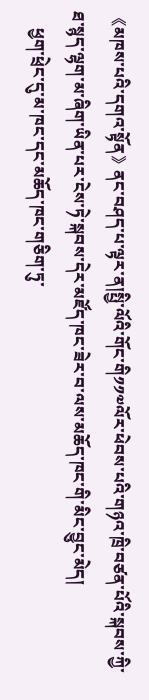《མཁས་པའི་དགའ་སྟོན》ནང་བཤད་པ་ལྟར་ན།སྤྱི་ལོའི་གོང་གི༡༡༧ལོར་ཕེབས་པའི་གཉའ་ཁྲི་བཙན་པོའི་སྐབས་ཀྱི་ཐ་སྙད་ལྷག་མ་ཞིག་ཡིན་པར་ངེས་ཏེ་སྐབས་དེར་མཛོད་ཁང་ཟེར་བ་ལས་མཆོད་ཁང་གི་མིང་བྱུང་མེད།
    ཕྱག་ཕྲེང་དུ་མ་ཁང་དང་མཆོད་ཁང་གཅིག་ཏུ་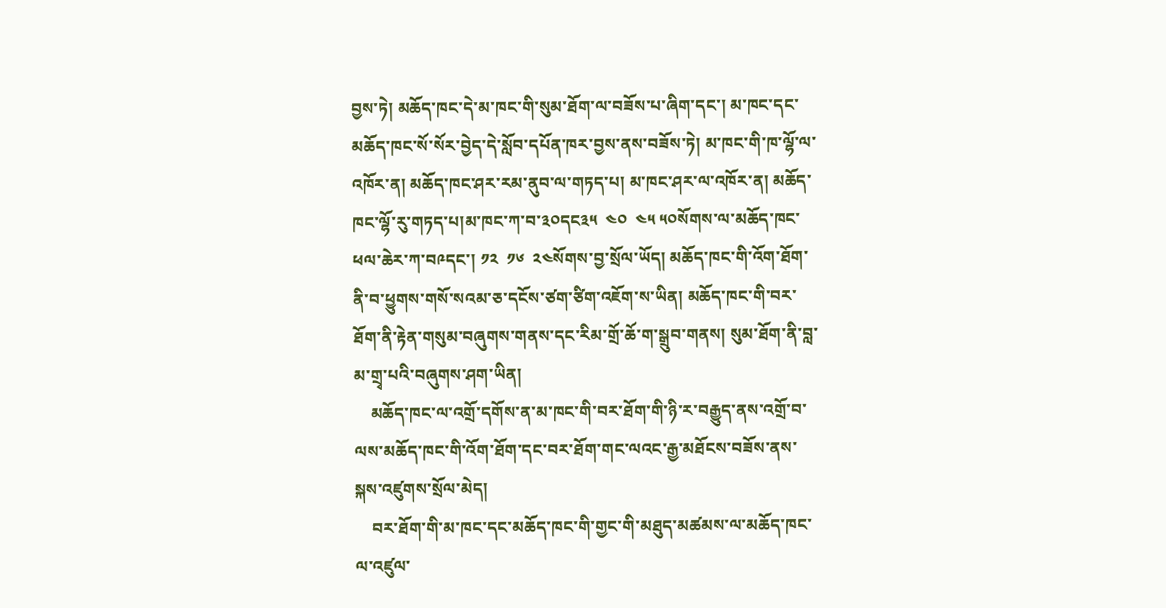བྱས་ཏེ། མཆོད་ཁང་དེ་མ་ཁང་གི་སུམ་ཐོག་ལ་བཟོས་པ་ཞིག་དང་། མ་ཁང་དང་མཆོད་ཁང་སོ་སོར་བྱེད་དེ་སློབ་དཔོན་ཁར་བྱས་ནས་བཟོས་ཏེ། མ་ཁང་གི་ཁ་ལྷོ་ལ་འཁོར་ན། མཆོད་ཁང་ཤར་རམ་ནུབ་ལ་གཏད་པ། མ་ཁང་ཤར་ལ་འཁོར་ན། མཆོད་ཁང་ལྷོ་རུ་གཏད་པ།མ་ཁང་ཀ་བ་༣༠དང༣༥  ༤༠  ༤༥ ༥༠སོགས་ལ་མཆོད་ཁང་ཕལ་ཆེར་ཀ་བ༩དང་། ༡༢  ༡༦  ༢༤སོགས་བྱ་སྲོལ་ཡོད། མཆོད་ཁང་གི་འོག་ཐོག་ནི་བ་ཕྱུགས་གསོ་སའམ་ཅ་དངོས་ཙག་ཙིག་འཇོག་ས་ཡིན། མཆོད་ཁང་གི་བར་ཐོག་ནི་རྟེན་གསུམ་བཞུགས་གནས་དང་རིམ་གྲོ་ཆོ་ག་སྒྲུབ་གནས། སུམ་ཐོག་ནི་བླ་མ་གྲྭ་པའི་བཞུགས་ཤག་ཡིན།
    མཆོད་ཁང་ལ་འགྲོ་དགོས་ན་མ་ཁང་གི་བར་ཐོག་གི་ཉི་ར་བརྒྱུད་ནས་འགྲོ་བ་ལས་མཆོད་ཁང་གི་འོག་ཐོག་དང་བར་ཐོག་གང་ལའང་རྒྱ་མཐོངས་བཟོས་ནས་སྐས་འཛུགས་སྲོལ་མེད།
    བར་ཐོག་གི་མ་ཁང་དང་མཆོད་ཁང་གི་གྱང་གི་མཐུད་མཚམས་ལ་མཆོད་ཁང་ལ་འཛུལ་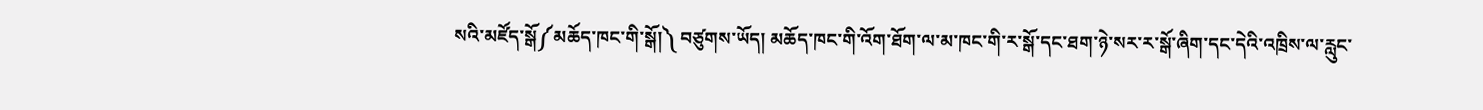སའི་མཛོད་སྒོ༼མཆོད་ཁང་གི་སྒོ།༽ བཙུགས་ཡོད། མཆོད་ཁང་གི་འོག་ཐོག་ལ་མ་ཁང་གི་ར་སྒོ་དང་ཐག་ཉེ་སར་ར་སྒོ་ཞིག་དང་དེའི་འཁྲིས་ལ་རླུང་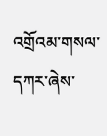འགྲོའམ་གསལ་དཀར་ཞེས་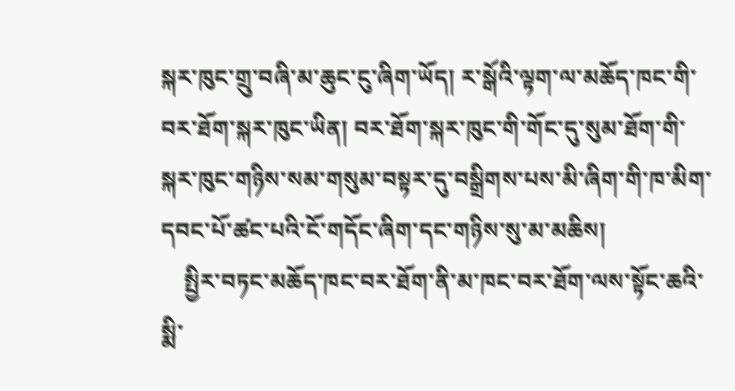སྐར་ཁུང་གྲུ་བཞི་མ་ཆུང་ངུ་ཞིག་ཡོད། ར་སྒོའི་ལྟག་ལ་མཆོད་ཁང་གི་བར་ཐོག་སྐར་ཁུང་ཡིན། བར་ཐོག་སྐར་ཁུང་གི་གོང་དུ་སུམ་ཐོག་གི་སྐར་ཁུང་གཉིས་སམ་གསུམ་བསྟར་དུ་བསྒྲིགས་པས་མི་ཞིག་གི་ཁ་མིག་དབང་པོ་ཚང་པའི་ངོ་གདོང་ཞིག་དང་གཉིས་སུ་མ་མཆིས།
    སྤྱིར་བཏང་མཆོད་ཁང་བར་ཐོག་ནི་མ་ཁང་བར་ཐོག་ལས་སྟོང་ཆའི་སྨི་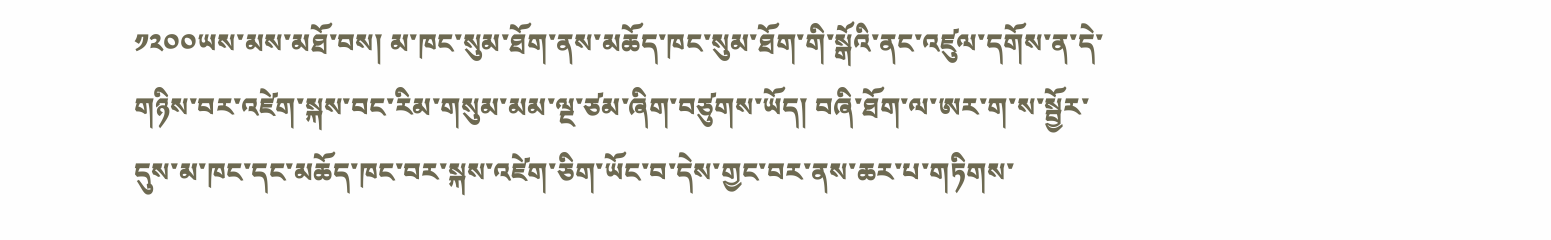༡༢༠༠ཡས་མས་མཐོ་བས། མ་ཁང་སུམ་ཐོག་ནས་མཆོད་ཁང་སུམ་ཐོག་གི་སྒོའི་ནང་འཛུལ་དགོས་ན་དེ་གཉིས་བར་འཛེག་སྐས་བང་རིམ་གསུམ་མམ་ལྔ་ཙམ་ཞིག་བཙུགས་ཡོད། བཞི་ཐོག་ལ་ཨར་ག་ས་སྦྱོར་དུས་མ་ཁང་དང་མཆོད་ཁང་བར་སྐས་འཛེག་ཅིག་ཡོང་བ་དེས་གྱང་བར་ནས་ཆར་པ་གཏིགས་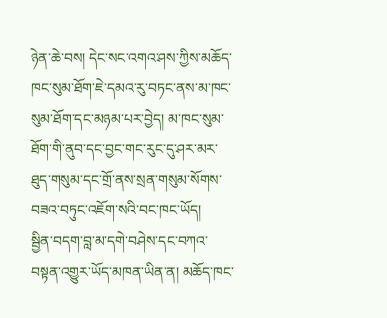ཉེན་ཆེ་བས། དེང་སང་འགའ་ཤས་ཀྱིས་མཆོད་ཁང་སུམ་ཐོག་ཇེ་དམའ་རུ་བཏང་ནས་མ་ཁང་སུམ་ཐོག་དང་མཉམ་པར་བྱེད། མ་ཁང་སུམ་ཐོག་གི་ནུབ་དང་བྱང་གང་རུང་དུ་ཤར་མར་ཐུད་གསུམ་དང་གྲོ་ནས་སྲན་གསུམ་སོགས་བཟའ་བཏུང་འཇོག་སའི་བང་ཁང་ཡོད།
སྦྱིན་བདག་བླ་མ་དགེ་བཤེས་དང་བཀའ་བསྟན་འགྱུར་ཡོད་མཁན་ཡིན་ན། མཆོད་ཁང་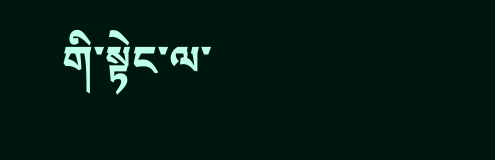གི་སྟེང་ལ་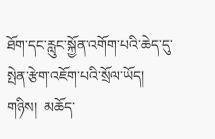ཐོག་དང་རླུང་སྐྱོན་འགོག་པའི་ཆེད་དུ་སྤེན་རྩེག་འཇོག་པའི་སྲོལ་ཡོད།
གཉིས།  མཆོད་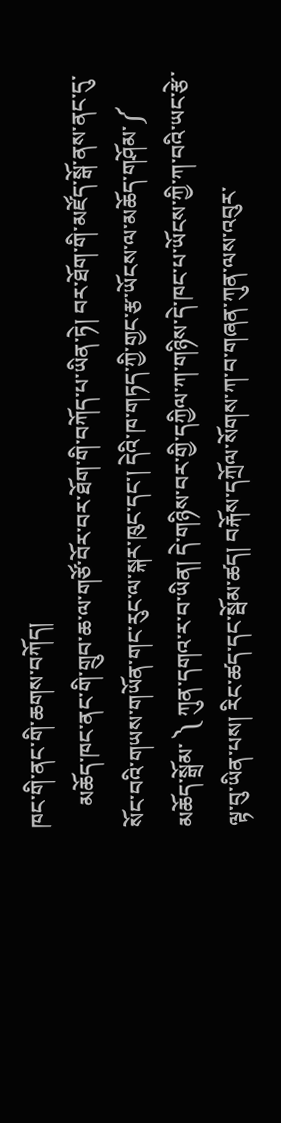ཁང་གི་ནང་གི་ཆགས་བཀོད།
    མཆོད་ཁང་ནང་གི་གྲུབ་ཆ་ལ་གཙོ་བོར་བར་ཐོག་གི་བཀོད་པ་ཡིན་ཏེ། བར་ཐོག་གི་མཛོད་སྒོ་ནས་ནང་དུ་སོང་བའི་གཡས་གཡོན་གང་རུང་ལ་སྐར་ཁུང་དང་། དེའི་ཁ་གཏད་ཀྱི་གྱང་རྩ་ཡོངས་ལ་མཆོད་གཤོམ་༼  མཆོད་སྒྲོམ་ ༽ ཀུན་དགའ་ར་བ་ཡིན། དེ་གཉིས་བར་གྱི་དཀྱིལ་ཀ་གཉིས་དེ་ཁང་པ་ཡོངས་ཀྱི་ཀ་བའི་ཡང་རྩེ་ལྟ་བུ་ཡིན་པས། རིང་ཚད་དང་སྦོམ་ཚད། བརྐོས་དཀྲོལ་སོགས་ཀ་བ་གཞན་ཀུན་ལས་འབུར་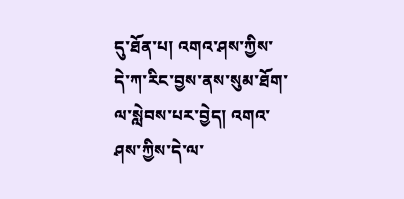དུ་ཐོན་པ། འགའ་ཤས་ཀྱིས་དེ་ཀ་རིང་བྱས་ནས་སུམ་ཐོག་ལ་སླེབས་པར་བྱེད། འགའ་ཤས་ཀྱིས་དེ་ལ་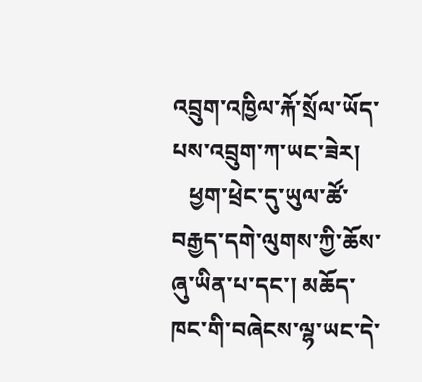འབྲུག་འཁྱིལ་རྐོ་སྲོལ་ཡོད་པས་འབྲུག་ཀ་ཡང་ཟེར།
   ཕྱག་ཕྲེང་དུ་ཡུལ་ཚོ་བརྒྱད་དགེ་ལུགས་ཀྱི་ཆོས་ཞུ་ཡིན་པ་དང་། མཆོད་ཁང་གི་བཞེངས་ལྷ་ཡང་དེ་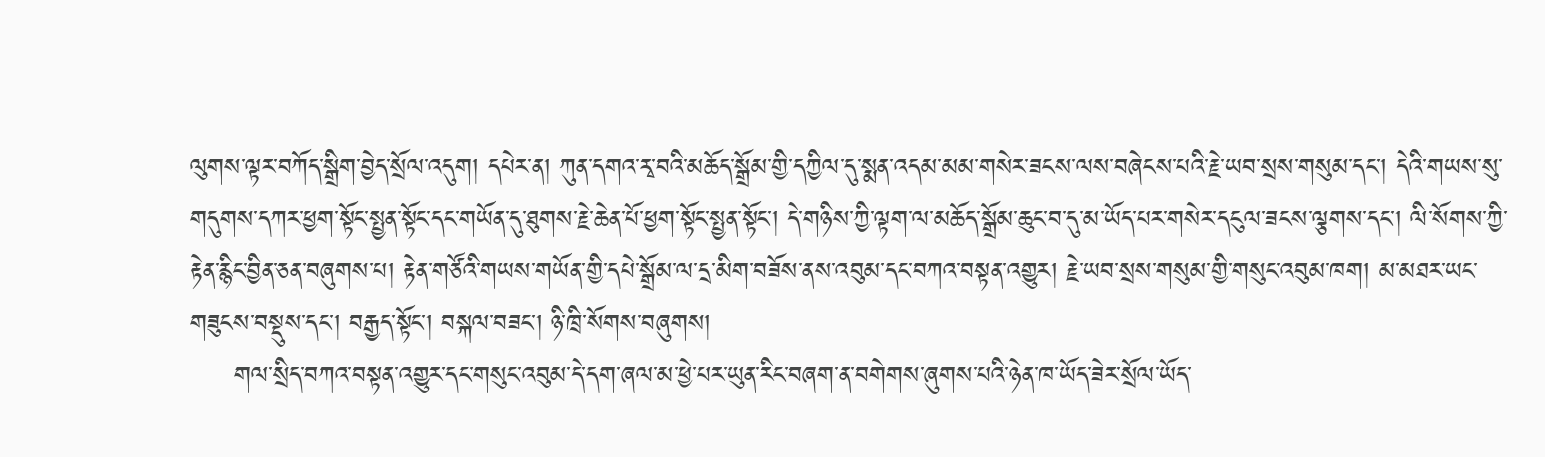ལུགས་ལྟར་བཀོད་སྒྲིག་བྱེད་སྲོལ་འདུག། དཔེར་ན། ཀུན་དགའ་རྭ་བའི་མཆོད་སྒྲོམ་གྱི་དཀྱིལ་དུ་སྨན་འདམ་མམ་གསེར་ཟངས་ལས་བཞེངས་པའི་རྗེ་ཡབ་སྲས་གསུམ་དང་། དེའི་གཡས་སུ་གདུགས་དཀར་ཕྱག་སྟོང་སྤྱན་སྟོང་དང་གཡོན་དུ་ཐུགས་རྗེ་ཆེན་པོ་ཕྱག་སྟོང་སྤྱན་སྟོང་། དེ་གཉིས་ཀྱི་ལྟག་ལ་མཆོད་སྒྲོམ་ཆུང་བ་དུ་མ་ཡོད་པར་གསེར་དངུལ་ཟངས་ལྕགས་དང་། ལི་སོགས་ཀྱི་རྟེན་རྙིང་བྱིན་ཅན་བཞུགས་པ། རྟེན་གཙོའི་གཡས་གཡོན་གྱི་དཔེ་སྒྲོམ་ལ་དྲ་མིག་བཟོས་ནས་འབུམ་དང་བཀའ་བསྟན་འགྱུར། རྗེ་ཡབ་སྲས་གསུམ་གྱི་གསུང་འབུམ་ཁག། མ་མཐར་ཡང་གཟུངས་བསྡུས་དང་། བརྒྱད་སྟོང་། བསྐལ་བཟང་། ཉི་ཁྲི་སོགས་བཞུགས།
     གལ་སྲིད་བཀའ་བསྟན་འགྱུར་དང་གསུང་འབུམ་དེ་དག་ཞལ་མ་ཕྱེ་པར་ཡུན་རིང་བཞག་ན་བགེགས་ཞུགས་པའི་ཉེན་ཁ་ཡོད་ཟེར་སྲོལ་ཡོད་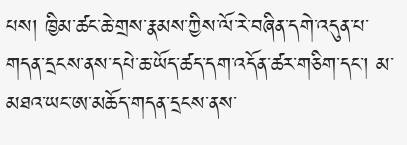པས། ཁྱིམ་ཚང་ཆེ་གྲས་རྣམས་ཀྱིས་ལོ་རེ་བཞིན་དགེ་འདུན་པ་གདན་དྲངས་ནས་དཔེ་ཆ་ཡོད་ཚད་དག་འདོན་ཚར་གཅིག་དང་། མ་མཐའ་ཡང་ཨ་མཆོད་གདན་དྲངས་ནས་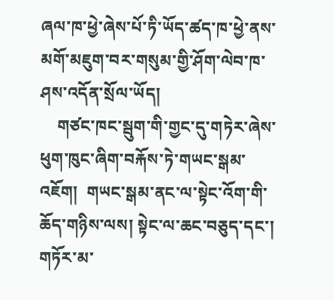ཞལ་ཁ་ཕྱེ་ཞེས་པོ་ཏི་ཡོད་ཚད་ཁ་ཕྱེ་ནས་མགོ་མཇུག་བར་གསུམ་གྱི་ཤོག་ལེབ་ཁ་ཤས་འདོན་སྲོལ་ཡོད།
    གཙང་ཁང་སྦུག་གི་གྱང་དུ་གཏེར་ཞེས་ཕུག་ཁུང་ཞིག་བརྐོས་ཏེ་གཡང་སྒམ་འཇོག།  གཡང་སྒམ་ནང་ལ་སྟེང་འོག་གི་ཆོད་གཉིས་ལས། སྟེང་ལ་ཆང་བཅུད་དང་། གཏོར་མ་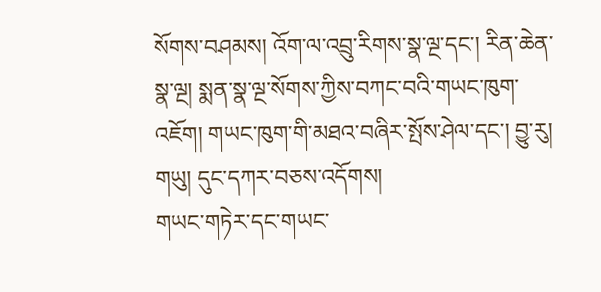སོགས་བཤམས། འོག་ལ་འབྲུ་རིགས་སྣ་ལྔ་དང་། རིན་ཆེན་སྣ་ལྔ། སྨན་སྣ་ལྔ་སོགས་ཀྱིས་བཀང་བའི་གཡང་ཁུག་འཇོག། གཡང་ཁུག་གི་མཐའ་བཞིར་སྤོས་ཤེལ་དང་། བྱུ་རུ། གཡུ། དུང་དཀར་བཅས་འདོགས།
གཡང་གཏེར་དང་གཡང་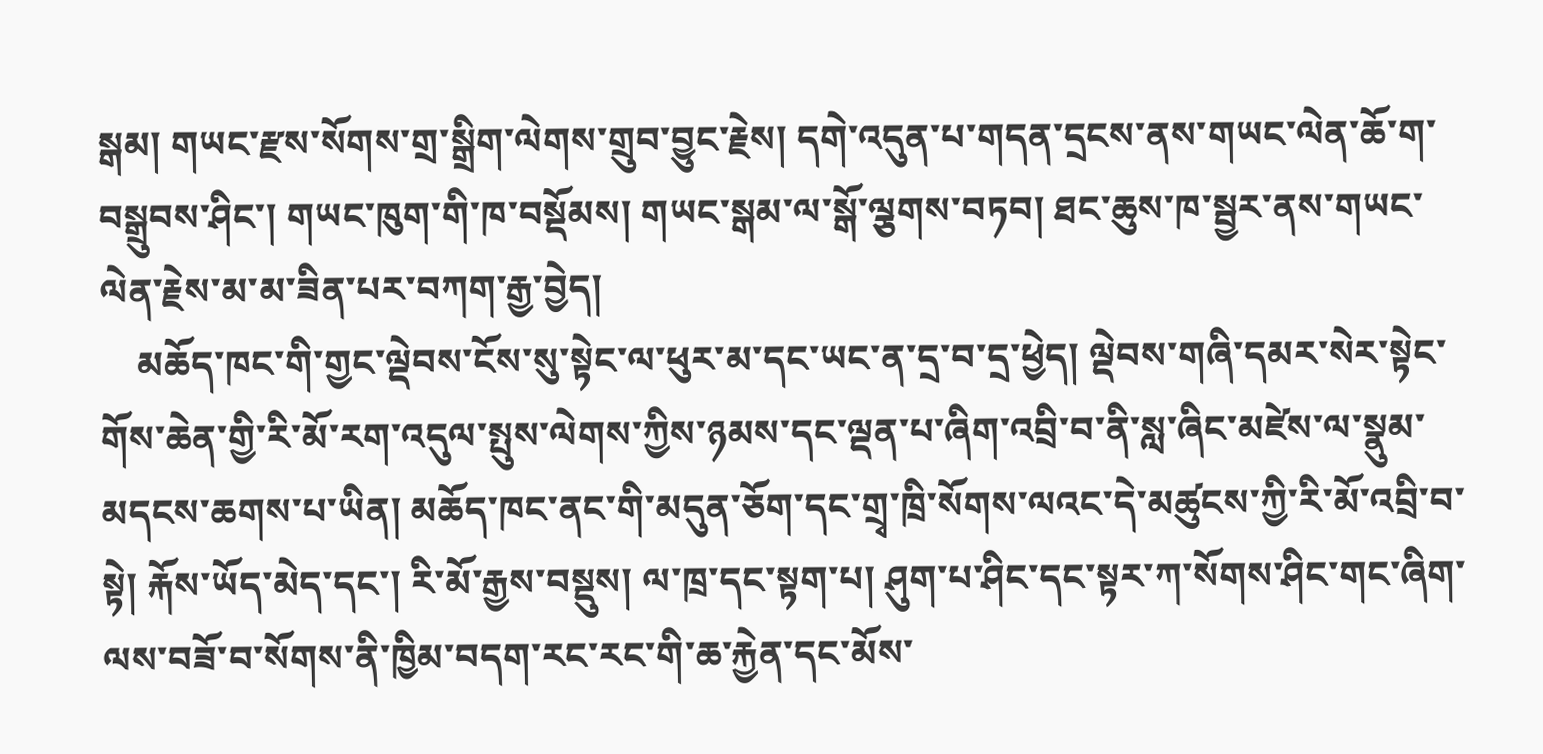སྒམ། གཡང་རྫས་སོགས་གྲ་སྒྲིག་ལེགས་གྲུབ་བྱུང་རྗེས། དགེ་འདུན་པ་གདན་དྲངས་ནས་གཡང་ལེན་ཆོ་ག་བསྒྲུབས་ཤིང་། གཡང་ཁུག་གི་ཁ་བསྡོམས། གཡང་སྒམ་ལ་སྒོ་ལྕགས་བཏབ། ཐང་ཆུས་ཁ་སྦྱར་ནས་གཡང་ལེན་རྗེས་མ་མ་ཟིན་པར་བཀག་རྒྱ་བྱེད།
    མཆོད་ཁང་གི་གྱང་ལྡེབས་ངོས་སུ་སྟེང་ལ་ཕུར་མ་དང་ཡང་ན་དྲ་བ་དྲ་ཕྱེད། ལྡེབས་གཞི་དམར་སེར་སྟེང་གོས་ཆེན་གྱི་རི་མོ་རག་འདུལ་སྤུས་ལེགས་ཀྱིས་ཉམས་དང་ལྡན་པ་ཞིག་འབྲི་བ་ནི་སླ་ཞིང་མཛེས་ལ་སྣུམ་མདངས་ཆགས་པ་ཡིན། མཆོད་ཁང་ནང་གི་མདུན་ཅོག་དང་གྲྭ་ཁྲི་སོགས་ལའང་དེ་མཚུངས་ཀྱི་རི་མོ་འབྲི་བ་སྟེ། རྐོས་ཡོད་མེད་དང་། རི་མོ་རྒྱས་བསྡུས། ལ་ཁྲ་དང་སྟག་པ། ཤུག་པ་ཤིང་དང་སྟར་ཀ་སོགས་ཤིང་གང་ཞིག་ལས་བཟོ་བ་སོགས་ནི་ཁྱིམ་བདག་རང་རང་གི་ཆ་རྐྱེན་དང་མོས་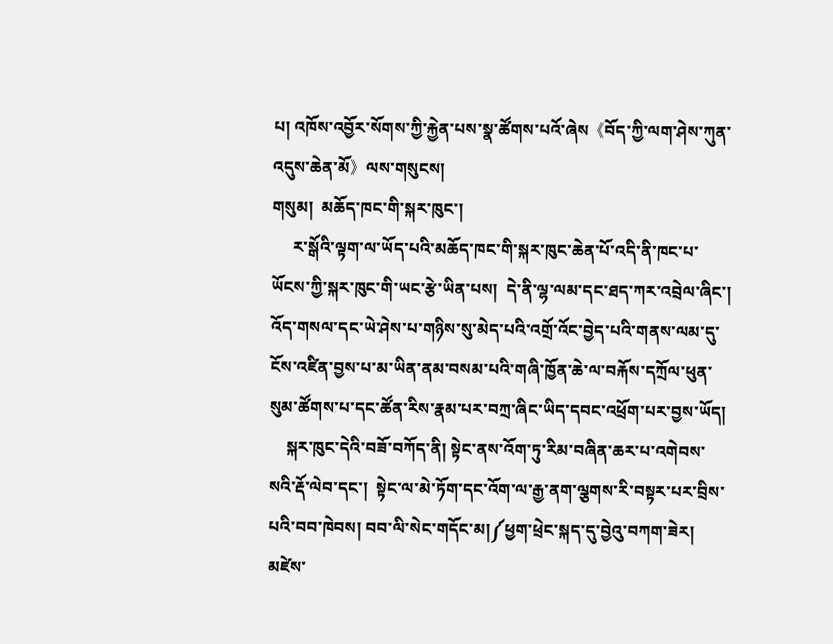པ། འཁོས་འབྱོར་སོགས་ཀྱི་རྐྱེན་པས་སྣ་ཚོགས་པའོ་ཞེས《བོད་ཀྱི་ལག་ཤེས་ཀུན་འདུས་ཆེན་མོ》ལས་གསུངས།
གསུམ།  མཆོད་ཁང་གི་སྐར་ཁུང་།
     ར་སྒོའི་ལྟག་ལ་ཡོད་པའི་མཆོད་ཁང་གི་སྐར་ཁུང་ཆེན་པོ་འདི་ནི་ཁང་པ་ཡོངས་ཀྱི་སྐར་ཁུང་གི་ཡང་རྩེ་ཡིན་པས།  དེ་ནི་ལྷ་ལམ་དང་ཐད་ཀར་འབྲེལ་ཞིང་།    འོད་གསལ་དང་ཡེ་ཤེས་པ་གཉིས་སུ་མེད་པའི་འགྲོ་འོང་བྱེད་པའི་གནས་ལམ་དུ་ངོས་འཛིན་བྱས་པ་མ་ཡིན་ནམ་བསམ་པའི་གཞི་ཁྱོན་ཆེ་ལ་བརྐོས་དཀྲོལ་ཕུན་སུམ་ཚོགས་པ་དང་ཚོན་རིས་རྣམ་པར་བཀྲ་ཞིང་ཡིད་དབང་འཕྲོག་པར་བྱས་ཡོད།
    སྐར་ཁུང་དེའི་བཟོ་བཀོད་ནི། སྟེང་ནས་འོག་ཏུ་རིམ་བཞིན་ཆར་པ་འགེབས་སའི་རྡོ་ལེབ་དང་།  སྟེང་ལ་མེ་ཏོག་དང་འོག་ལ་རྒྱ་ནག་ལྕགས་རི་བསྟར་པར་བྲིས་པའི་བབ་ཁེབས། བབ་ལི་སེང་གདོང་མ།༼ཕྱག་ཕྲེང་སྐད་དུ་བྱེའུ་བཀག་ཟེར། མཛེས་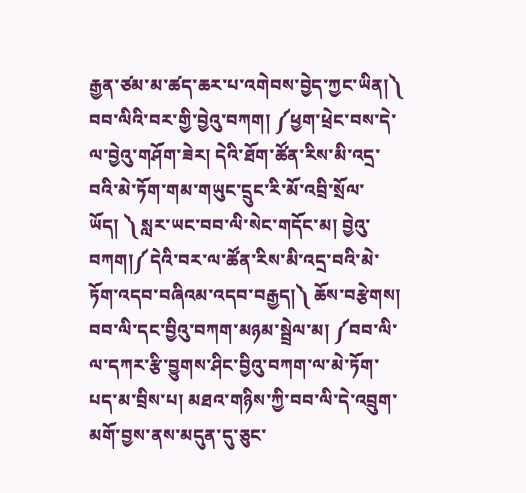རྒྱན་ཙམ་མ་ཚད་ཆར་པ་འགེབས་བྱེད་ཀྱང་ཡིན།༽ བབ་ལིའི་བར་གྱི་བྱེའུ་བཀག། ༼ཕྱག་ཕྲེང་བས་དེ་ལ་བྱེའུ་གཤོག་ཟེར། དེའི་ཐོག་ཚོན་རིས་མི་འདྲ་བའི་མེ་ཏོག་གམ་གཡུང་དྲུང་རི་མོ་འབྲི་སྲོལ་ཡོད། ༽ སླར་ཡང་བབ་ལི་སེང་གདོང་མ། བྱེའུ་བཀག།༼དེའི་བར་ལ་ཚོན་རིས་མི་འདྲ་བའི་མེ་ཏོག་འདབ་བཞིའམ་འདབ་བརྒྱད།༽ ཆོས་བརྩེགས། བབ་ལི་དང་བྱིའུ་བཀག་མཉམ་སྦྲེལ་མ། ༼བབ་ལི་ལ་དཀར་རྩི་བྱུགས་ཤིང་བྱིའུ་བཀག་ལ་མེ་ཏོག་པད་མ་བྲིས་པ། མཐའ་གཉིས་ཀྱི་བབ་ལི་དེ་འབྲུག་མགོ་བྱས་ནས་མདུན་དུ་ཅུང་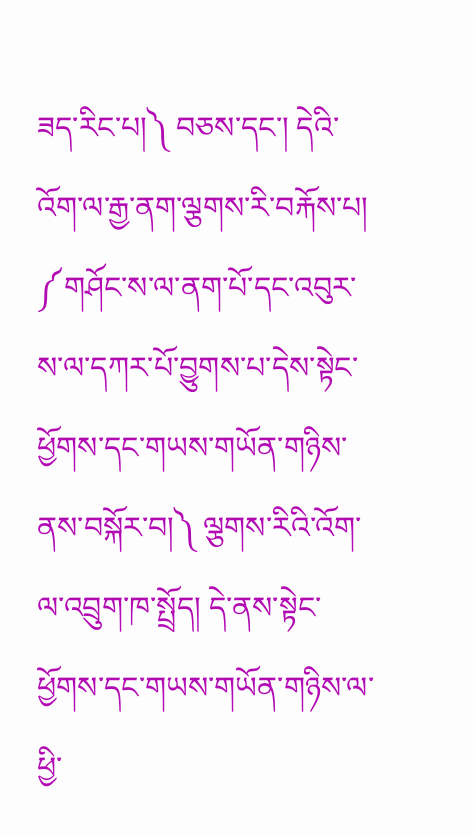ཟད་རིང་པ།༽ བཅས་དང་། དེའི་འོག་ལ་རྒྱ་ནག་ལྕགས་རི་བརྐོས་པ། ༼གཤོང་ས་ལ་ནག་པོ་དང་འབུར་ས་ལ་དཀར་པོ་བྱུགས་པ་དེས་སྟེང་ཕྱོགས་དང་གཡས་གཡོན་གཉིས་ནས་བསྐོར་བ།༽ ལྕགས་རིའི་འོག་ལ་འབྲུག་ཁ་སྤྲོད། དེ་ནས་སྟེང་ཕྱོགས་དང་གཡས་གཡོན་གཉིས་ལ་ཕྱི་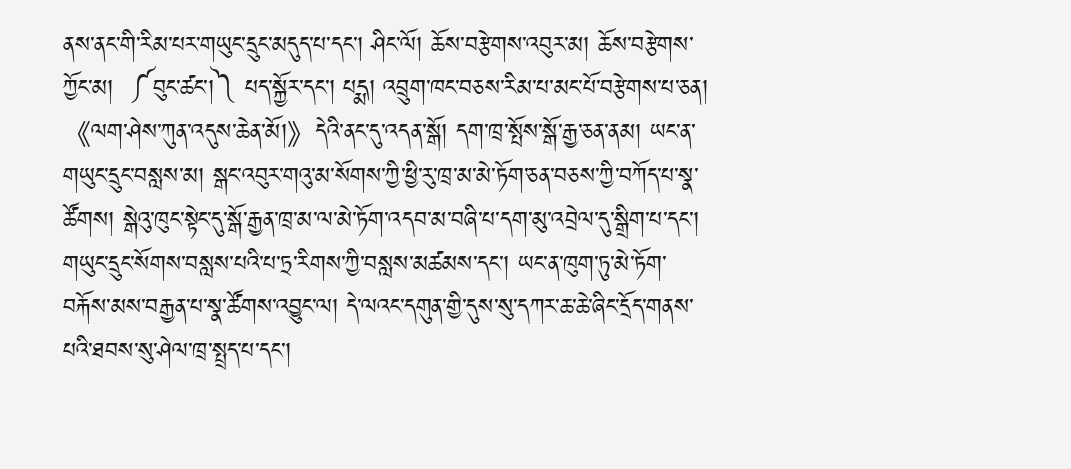ནས་ནང་གི་རིམ་པར་གཡུང་དྲུང་མདུད་པ་དང་། ཤིང་ལོ། ཆོས་བརྩེགས་འབུར་མ། ཆོས་བརྩེགས་ཀྱོང་མ།  ༼བུང་ཚང་།༽ པད་སྐྱོར་དང་། པདྨ། འབྲུག་ཁང་བཅས་རིམ་པ་མང་པོ་བརྩེགས་པ་ཅན། 《ལག་ཤེས་ཀུན་འདུས་ཆེན་མོ།》དེའི་ནང་དུ་འདན་སྒོ། དག་ཁྲ་སྤོས་སྒོ་རྒྱ་ཅན་ནམ། ཡང་ན་གཡུང་དྲུང་བསླས་མ། སྒང་འབུར་གའུ་མ་སོགས་ཀྱི་ཕྱི་རུ་ཁྲ་མ་མེ་ཏོག་ཅན་བཅས་ཀྱི་བཀོད་པ་སྣ་ཚོགས། སྒེའུ་ཁུང་སྟེང་དུ་སྒོ་རྒྱན་ཁྲ་མ་ལ་མེ་ཏོག་འདབ་མ་བཞི་པ་དག་མུ་འབྲེལ་དུ་སྒྲིག་པ་དང་། གཡུང་དྲུང་སོགས་བསླས་པའི་པ་ཏྲ་རིགས་ཀྱི་བསླས་མཚམས་དང་། ཡང་ན་ཁུག་ཏུ་མེ་ཏོག་བརྐོས་མས་བརྒྱན་པ་སྣ་ཚོགས་འབྱུང་ལ། དེ་ལའང་དགུན་གྱི་དུས་སུ་དཀར་ཆ་ཆེ་ཞིང་དྲོད་གནས་པའི་ཐབས་སུ་ཤེལ་ཁྲ་སྤྲད་པ་དང་།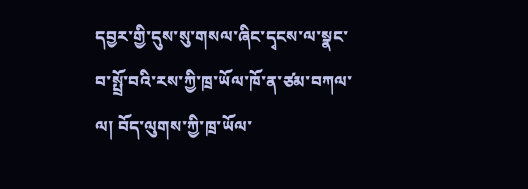དབྱར་གྱི་དུས་སུ་གསལ་ཞིང་དྭངས་ལ་སྣང་བ་སྤྲོ་བའི་རས་ཀྱི་ཁྲ་ཡོལ་ཁོ་ན་ཙམ་བཀལ་ལ། བོད་ལུགས་ཀྱི་ཁྲ་ཡོལ་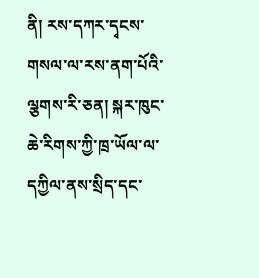ནི། རས་དཀར་དྭངས་གསལ་ལ་རས་ནག་པོའི་ལྕགས་རི་ཅན། སྐར་ཁུང་ཆེ་རིགས་ཀྱི་ཁྲ་ཡོལ་ལ་དཀྱིལ་ནས་སྲིད་དང་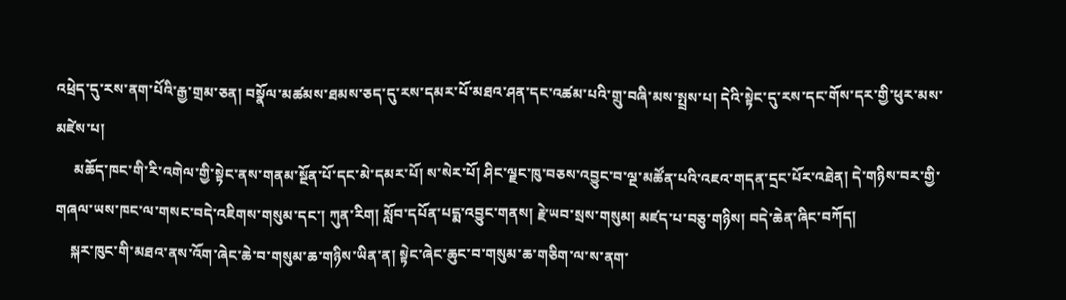འཕྲེད་དུ་རས་ནག་པོའི་རྒྱ་གྲམ་ཅན། བསྣོལ་མཚམས་ཐམས་ཅད་དུ་རས་དམར་པོ་མཐའ་ཤན་དང་འཚམ་པའི་གྲུ་བཞི་མས་སྤྲས་པ། དེའི་སྟེང་དུ་རས་དང་གོས་དར་གྱི་ཕུར་མས་མཛེས་པ།
     མཆོད་ཁང་གི་རི་འགེལ་གྱི་སྟེང་ནས་གནམ་སྔོན་པོ་དང་མེ་དམར་པོ། ས་སེར་པོ། ཤིང་ལྗང་ཁུ་བཅས་འབྱུང་བ་ལྔ་མཚོན་པའི་འཇའ་གདན་དྲང་པོར་འཐེན། དེ་གཉིས་བར་གྱི་གཞལ་ཡས་ཁང་ལ་གསང་བདེ་འཇིགས་གསུམ་དང་། ཀུན་རིག། སློབ་དཔོན་པདྨ་འབྱུང་གནས། རྗེ་ཡབ་སྲས་གསུམ། མཛད་པ་བཅུ་གཉིས། བདེ་ཆེན་ཞིང་བཀོད།
    སྐར་ཁུང་གི་མཐའ་ནས་འོག་ཞེང་ཆེ་བ་གསུམ་ཆ་གཉིས་ཡིན་ན། སྟེང་ཞེང་ཆུང་བ་གསུམ་ཆ་གཅིག་ལ་ས་ནག་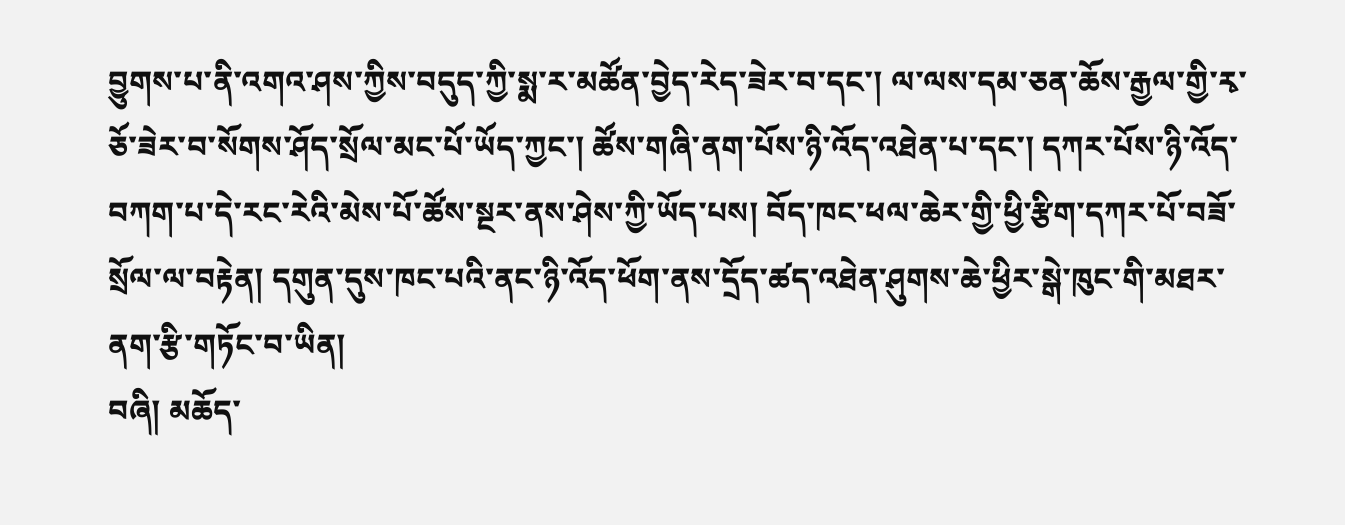བྱུགས་པ་ནི་འགའ་ཤས་ཀྱིས་བདུད་ཀྱི་སྨ་ར་མཚོན་བྱེད་རེད་ཟེར་བ་དང་། ལ་ལས་དམ་ཅན་ཆོས་རྒྱལ་གྱི་རྭ་ཅོ་ཟེར་བ་སོགས་ཤོད་སྲོལ་མང་པོ་ཡོད་ཀྱང་། ཚོས་གཞི་ནག་པོས་ཉི་འོད་འཐེན་པ་དང་། དཀར་པོས་ཉི་འོད་བཀག་པ་དེ་རང་རེའི་མེས་པོ་ཚོས་སྔར་ནས་ཤེས་ཀྱི་ཡོད་པས། བོད་ཁང་ཕལ་ཆེར་གྱི་ཕྱི་རྩིག་དཀར་པོ་བཟོ་སྲོལ་ལ་བརྟེན། དགུན་དུས་ཁང་པའི་ནང་ཉི་འོད་ཕོག་ནས་དྲོད་ཚད་འཐེན་ཤུགས་ཆེ་ཕྱིར་སྒེ་ཁུང་གི་མཐར་ནག་རྩི་གཏོང་བ་ཡིན།
བཞི། མཆོད་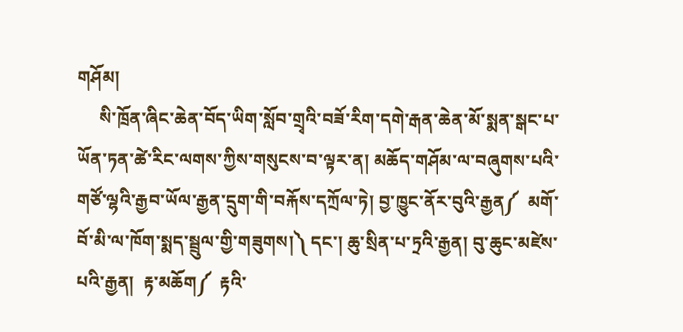གཤོམ།
     སི་ཁྲོན་ཞིང་ཆེན་བོད་ཡིག་སློབ་གྲྭའི་བཟོ་རིག་དགེ་རྒན་ཆེན་མོ་སྨན་སྒང་པ་ཡོན་ཏན་ཚེ་རིང་ལགས་ཀྱིས་གསུངས་བ་ལྟར་ན། མཆོད་གཤོམ་ལ་བཞུགས་པའི་གཙོ་ལྷའི་རྒྱབ་ཡོལ་རྒྱན་དྲུག་གི་བརྐོས་དཀྲོལ་ཏེ། བྱ་ཁྱུང་ནོར་བུའི་རྒྱན༼  མགོ་བོ་མི་ལ་ཁོག་སྨད་སྦྲུལ་གྱི་གཟུགས།༽ དང་། ཆུ་སྲིན་པ་ཏྲའི་རྒྱན། བུ་ཆུང་མཛེས་པའི་རྒྱན།  རྟ་མཆོག༼  རྟའི་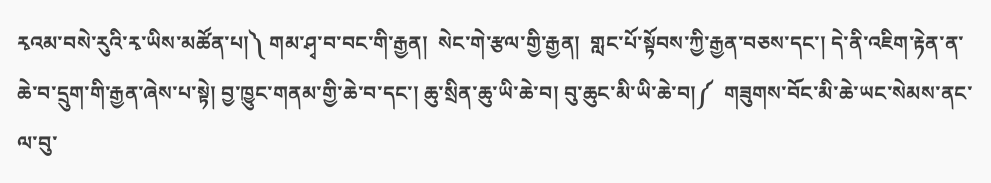རྭའམ་བསེ་རུའི་རྭ་ཡིས་མཚོན་པ།༽ གམ་ཤྭ་བ་བང་གི་རྒྱན།  སེང་གེ་རྩལ་གྱི་རྒྱན།  གླང་པོ་སྟོབས་ཀྱི་རྒྱན་བཅས་དང་། དེ་ནི་འཇིག་རྟེན་ན་ཆེ་བ་དྲུག་གི་རྒྱན་ཞེས་པ་སྟེ། བྱ་ཁྱུང་གནམ་གྱི་ཆེ་བ་དང་། ཆུ་སྲིན་ཆུ་ཡི་ཆེ་བ། བུ་ཆུང་མི་ཡི་ཆེ་བ།༼  གཟུགས་བོང་མི་ཆེ་ཡང་སེམས་ནང་ལ་བུ་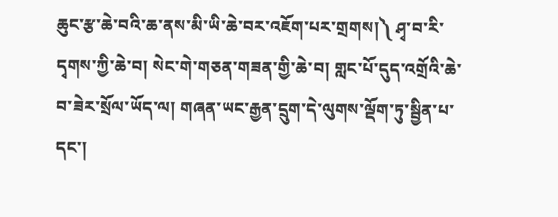ཆུང་རྩ་ཆེ་བའི་ཆ་ནས་མི་ཡི་ཆེ་བར་འཇོག་པར་གྲགས།༽ ཤྭ་བ་རི་དྭགས་ཀྱི་ཆེ་བ། སེང་གེ་གཅན་གཟན་གྱི་ཆེ་བ། གླང་པོ་དུད་འགྲོའི་ཆེ་བ་ཟེར་སྲོལ་ཡོད་ལ། གཞན་ཡང་རྒྱན་དྲུག་དེ་ལུགས་ལྡོག་ཏུ་སྦྱིན་པ་དང་།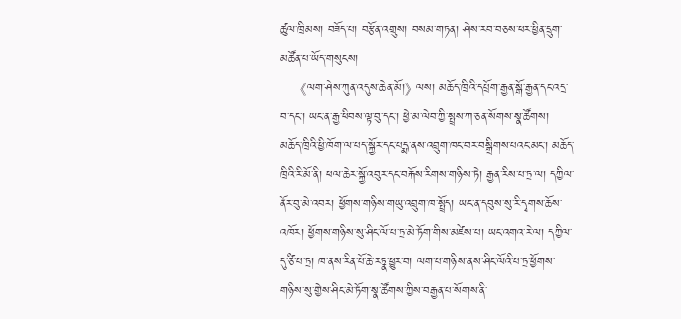ཚུལ་ཁྲིམས། བཟོད་པ། བརྩོན་འགྲུས། བསམ་གཏན། ཤེས་རབ་བཅས་ཕར་ཕྱིན་དྲུག་མཚོན་པ་ཡོད་གསུངས།
     《ལག་ཤེས་ཀུན་འདུས་ཆེན་མོ།》 ལས། མཆོད་ཁྲིའི་དཔྲོག་རྒྱན་སྒོ་རྒྱན་དང་འདྲ་བ་དང་། ཡང་ན་རྒྱ་ཕིབས་ལྟ་བུ་དང་། ཕྱེ་མ་ལེབ་ཀྱི་སྤྲས་ཀ་ཅན་སོགས་སྣ་ཚོགས། མཆོད་ཁྲིའི་ཕྱི་ཁོག་ལ་པད་སྐྱོར་དང་པདྨ་ནས་འབྲུག་ཁང་བར་བསྒྲིགས་པའང་མང་། མཆོད་ཁྲིའི་རི་མོ་ནི། ཕལ་ཆེར་སྐྱོ་འབུར་དང་བརྐོས་རིགས་གཉིས་ཏེ། རྒྱན་རིས་པ་ཏྲ་ལ། དཀྱིལ་ནོར་བུ་མེ་འབར། ཕྱོགས་གཉིས་གཡུ་འབྲུག་ཁ་སྤྲོད། ཡང་ན་དབུས་སུ་རི་དྭགས་ཆོས་འཁོར། ཕྱོགས་གཉིས་སུ་ཤིང་ལོ་པ་ཏྲ་མེ་ཏོག་གིས་མཛེས་པ། ཡང་འགའ་རེ་ལ། དཀྱིལ་དུ་ཙི་པ་ཏྲ། ཁ་ནས་རིན་པོ་ཆེ་རཏྣ་ཕྱུར་བ། ལག་པ་གཉིས་ནས་ཤིང་ལོའི་པ་ཏྲ་ཕྱོགས་གཉིས་སུ་གྱེས་ཤིང་མེ་ཏོག་སྣ་ཚོགས་ཀྱིས་བརྒྱན་པ་སོགས་ནི་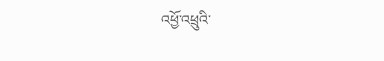འཕྱོ་འཕྲུའི་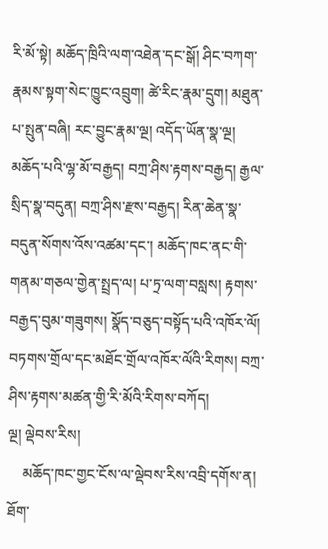རི་མོ་སྟེ། མཆོད་ཁྲིའི་ལག་འཐེན་དང་སྒོ། ཤིང་བཀག་རྣམས་སྟག་སེང་ཁྱུང་འབྲུག། ཚེ་རིང་རྣམ་དྲུག། མཐུན་པ་སྤུན་བཞི། རང་བྱུང་རྣམ་ལྔ། འདོད་ཡོན་སྣ་ལྔ། མཆོད་པའི་ལྷ་མོ་བརྒྱད། བཀྲ་ཤིས་རྟགས་བརྒྱད། རྒྱལ་སྲིད་སྣ་བདུན། བཀྲ་ཤིས་རྫས་བརྒྱད། རིན་ཆེན་སྣ་བདུན་སོགས་འོས་འཚམ་དང་། མཆོད་ཁང་ནང་གི་གནམ་གཅལ་གྱེན་སྤྲད་ལ། པ་ཏྲ་ལག་བསླས། རྟགས་བརྒྱད་བུམ་གཟུགས། སྣོད་བཅུད་བསྟོད་པའི་འཁོར་ལོ། བཏགས་གྲོལ་དང་མཐོང་གྲོལ་འཁོར་ལོའི་རིགས། བཀྲ་ཤིས་རྟགས་མཚན་གྱི་རི་མོའི་རིགས་བཀོད།
ལྔ། ལྡེབས་རིས།
    མཆོད་ཁང་གྱང་ངོས་ལ་ལྡེབས་རིས་འབྲི་དགོས་ན། ཐོག་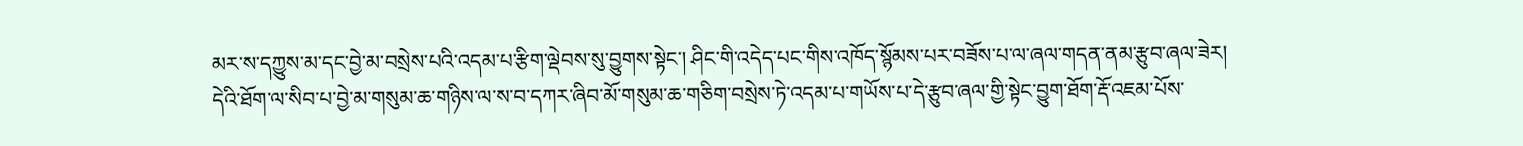མར་ས་དཀྱུས་མ་དང་བྱེ་མ་བསྲེས་པའི་འདམ་པ་རྩིག་ལྡེབས་སུ་བྱུགས་སྟེང་། ཤིང་གི་འདེད་པང་གིས་འཁོད་སྙོམས་པར་བཟོས་པ་ལ་ཞལ་གདན་ནམ་རྩུབ་ཞལ་ཟེར། དེའི་ཐོག་ལ་སིབ་པ་བྱེ་མ་གསུམ་ཆ་གཉིས་ལ་ས་བ་དཀར་ཞིབ་མོ་གསུམ་ཆ་གཅིག་བསྲེས་ཏེ་འདམ་པ་གཡོས་པ་དེ་རྩུབ་ཞལ་གྱི་སྟེང་བྱུག་ཐོག་རྡོ་འཇམ་པོས་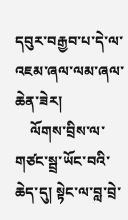དབུར་བརྒྱབ་པ་དེ་ལ་འཇམ་ཞལ་ལམ་ཞལ་ཆེན་ཟེར།
    ལོགས་བྲིས་ལ་གཙང་སྦྲ་ཡོང་བའི་ཆེད་དུ། སྟེང་ལ་བླ་བྲེ་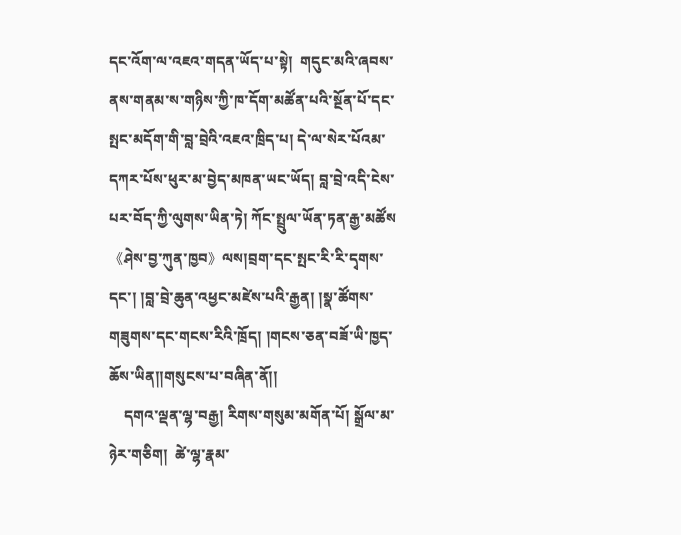དང་འོག་ལ་འཇའ་གདན་ཡོད་པ་སྟེ།  གདུང་མའི་ཞབས་ནས་གནམ་ས་གཉིས་ཀྱི་ཁ་དོག་མཚོན་པའི་སྔོན་པོ་དང་སྤང་མདོག་གི་བླ་བྲེའི་འཇའ་ཁྲིད་པ། དེ་ལ་སེར་པོའམ་དཀར་པོས་ཕུར་མ་བྱེད་མཁན་ཡང་ཡོད། བླ་བྲེ་འདི་ངེས་པར་བོད་ཀྱི་ལུགས་ཡིན་ཏེ། ཀོང་སྤྲུལ་ཡོན་ཏན་རྒྱ་མཚོས《ཤེས་བྱ་ཀུན་ཁྱབ》ལས།བྲག་དང་སྤང་རི་རི་དྭགས་དང་། །བླ་བྲེ་ཆུན་འཕྱང་མཛེས་པའི་རྒྱན། །སྣ་ཚོགས་གཟུགས་དང་གངས་རིའི་ཁྲོད། །གངས་ཅན་བཟོ་ཡི་ཁྱད་ཆོས་ཡིན།།གསུངས་པ་བཞིན་ནོ།།
    དགའ་ལྡན་ལྷ་བརྒྱ། རིགས་གསུམ་མགོན་པོ། སྒྲོལ་མ་ཉེར་གཅིག།  ཚེ་ལྷ་རྣམ་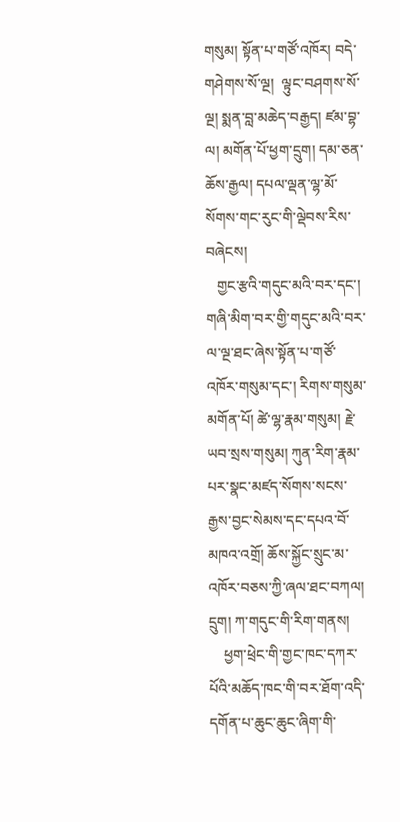གསུམ། སྟོན་པ་གཙོ་འཁོར། བདེ་གཤེགས་སོ་ལྔ།  ལྟུང་བཤགས་སོ་ལྔ། སྨན་བླ་མཆེད་བརྒྱད། ཛམ་བྷ་ལ། མགོན་པོ་ཕྱག་དྲུག། དམ་ཅན་ཆོས་རྒྱལ། དཔལ་ལྡན་ལྷ་མོ་སོགས་གང་རུང་གི་ལྡེབས་རིས་བཞེངས།
   གྱང་རྩའི་གདུང་མའི་བར་དང་། གཞི་མིག་བར་གྱི་གདུང་མའི་བར་ལ་ལྔ་ཐང་ཞེས་སྟོན་པ་གཙོ་འཁོར་གསུམ་དང་། རིགས་གསུམ་མགོན་པོ། ཚེ་ལྷ་རྣམ་གསུམ། རྗེ་ཡབ་སྲས་གསུམ། ཀུན་རིག་རྣམ་པར་སྣང་མཛད་སོགས་སངས་རྒྱས་བྱང་སེམས་དང་དཔའ་བོ་མཁའ་འགྲོ། ཆོས་སྐྱོང་སྲུང་མ་འཁོར་བཅས་ཀྱི་ཞལ་ཐང་བཀལ།
དྲུག། ཀ་གདུང་གི་རིག་གནས།
    ཕྱག་ཕྲེང་གི་གྱང་ཁང་དཀར་པོའི་མཆོད་ཁང་གི་བར་ཐོག་འདི་དགོན་པ་ཆུང་ཆུང་ཞིག་གི་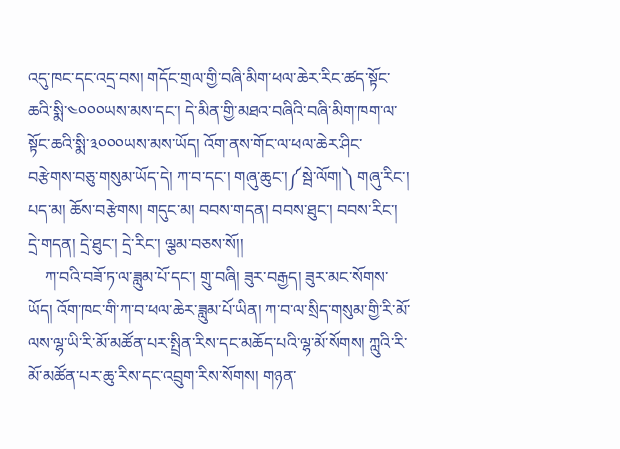འདུ་ཁང་དང་འདྲ་བས། གདོང་གྲལ་གྱི་བཞི་མིག་ཕལ་ཆེར་རིང་ཚད་སྟོང་ཆའི་སྨི་༤༠༠༠ཡས་མས་དང་། དེ་མིན་གྱི་མཐའ་བཞིའི་བཞི་མིག་ཁག་ལ་སྟོང་ཆའི་སྨི་༣༠༠༠ཡས་མས་ཡོད། འོག་ནས་གོང་ལ་ཕལ་ཆེར་ཤིང་བརྩེགས་བཅུ་གསུམ་ཡོད་དེ། ཀ་བ་དང་། གཞུ་ཆུང་།༼སྦེ་ལོག།༽ གཞུ་རིང་། པད་མ། ཆོས་བརྩེགས། གདུང་མ། བབས་གདན། བབས་ཐུང་། བབས་རིང་། དྲེ་གདན། དྲེ་ཐུང་། དྲེ་རིང་། ལྕམ་བཅས་སོ།།
    ཀ་བའི་བཟོ་ཏ་ལ་ཟླུམ་པོ་དང་། གྲུ་བཞི། ཟུར་བརྒྱད། ཟུར་མང་སོགས་ཡོད། འོག་ཁང་གི་ཀ་བ་ཕལ་ཆེར་ཟླུམ་པོ་ཡིན། ཀ་བ་ལ་སྲིད་གསུམ་གྱི་རི་མོ་ལས་ལྷ་ཡི་རི་མོ་མཚོན་པར་སྤྲིན་རིས་དང་མཆོད་པའི་ལྷ་མོ་སོགས། ཀླུའི་རི་མོ་མཚོན་པར་ཆུ་རིས་དང་འབྲུག་རིས་སོགས། གཉན་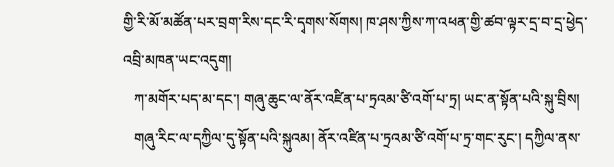གྱི་རི་མོ་མཚོན་པར་བྲག་རིས་དང་རི་དྭགས་སོགས། ཁ་ཤས་ཀྱིས་ཀ་འཕན་གྱི་ཚབ་ལྟར་དྲ་བ་དྲ་ཕྱེད་འབྲི་མཁན་ཡང་འདུག།
   ཀ་མགོར་པད་མ་དང་། གཞུ་ཆུང་ལ་ནོར་འཛིན་པ་ཏྲའམ་ཙི་འགོ་པ་ཏྲ། ཡང་ན་སྟོན་པའི་སྐུ་བྲིས།
   གཞུ་རིང་ལ་དཀྱིལ་དུ་སྟོན་པའི་སྐུའམ། ནོར་འཛིན་པ་ཏྲའམ་ཙི་འགོ་པ་ཏྲ་གང་རུང་། དཀྱིལ་ནས་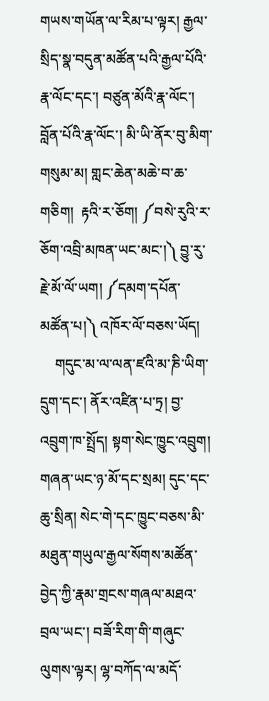གཡས་གཡོན་ལ་རིམ་པ་ལྟར། རྒྱལ་སྲིད་སྣ་བདུན་མཚོན་པའི་རྒྱལ་པོའི་རྣ་ལོང་དང་། བཙུན་མོའི་རྣ་ལོང་། བློན་པོའི་རྣ་ལོང་། མི་ཡི་ནོར་བུ་མིག་གསུམ་མ། གླང་ཆེན་མཆེ་བ་ཆ་གཅིག།  རྟའི་ར་ཅོག། ༼བསེ་རུའི་ར་ཅོག་འབྲི་མཁན་ཡང་མང་།༽ བྱུ་རུ་རྗེ་མོ་ལོ་ཡག། ༼དམག་དཔོན་མཚོན་པ།༽ འཁོར་ལོ་བཅས་ཡོད།
    གདུང་མ་ལ་ལན་ཛའི་མ་ཎི་ཡིག་དྲུག་དང་། ནོར་འཛིན་པ་ཏྲ། བྱ་འབྲུག་ཁ་སྤྲོད། སྟག་སེང་ཁྱུང་འབྲུག། གཞན་ཡང་ཉ་མོ་དང་སྲམ། དུང་དང་ཆུ་སྲིན། སེང་གེ་དང་ཁྱུང་བཅས་མི་མཐུན་གཡུལ་རྒྱལ་སོགས་མཚོན་བྱེད་ཀྱི་རྣམ་གྲངས་གཞལ་མཐའ་བྲལ་ཡང་། བཟོ་རིག་གི་གཞུང་ལུགས་ལྟར། ལྷ་བཀོད་ལ་མདོ་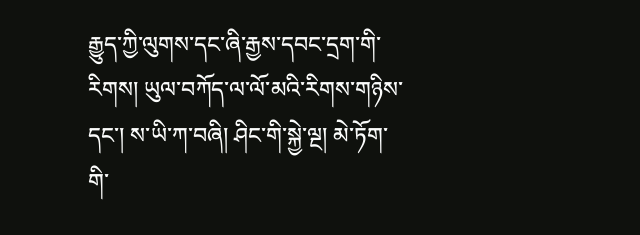རྒྱུད་ཀྱི་ལུགས་དང་ཞི་རྒྱས་དབང་དྲག་གི་རིགས། ཡུལ་བཀོད་ལ་ལོ་མའི་རིགས་གཉིས་དང་། ས་ཡི་ཀ་བཞི། ཤིང་གི་སྐྱེ་ལྔ། མེ་ཏོག་གི་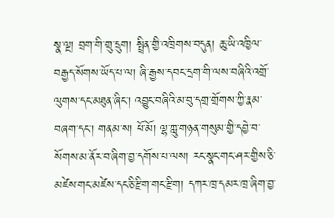སྣ་ལྔ། བྲག་གི་གྲུ་དྲུག། སྤྲིན་གྱི་འཁྲིགས་བདུན། ཆུ་ཡི་འཁྱིལ་བརྒྱད་སོགས་ཡོད་པ་ལ། ཞི་རྒྱས་དབང་དྲག་གི་ལས་བཞིའི་འགྲོ་ལུགས་དང་མཐུན་ཞིང་། འབྱུང་བཞིའི་མ་བུ་དགྲ་གྲོགས་ཀྱི་རྣམ་བཞག་དང་། གནམ་ས། ཕོ་མོ། ལྷ་ཀླུ་གཉན་གསུམ་གྱི་དབྱེ་བ་སོགས་མ་ནོར་བ་ཞིག་བྱ་དགོས་པ་ལས། རང་སྣང་གང་ཤར་གྱིས་ཅི་མཛེས་གང་མཛེས་དང་ཅི་རྫིག་གང་རྫིག། དཀར་ཁྲ་དམར་ཁྲ་ཞིག་བྱ་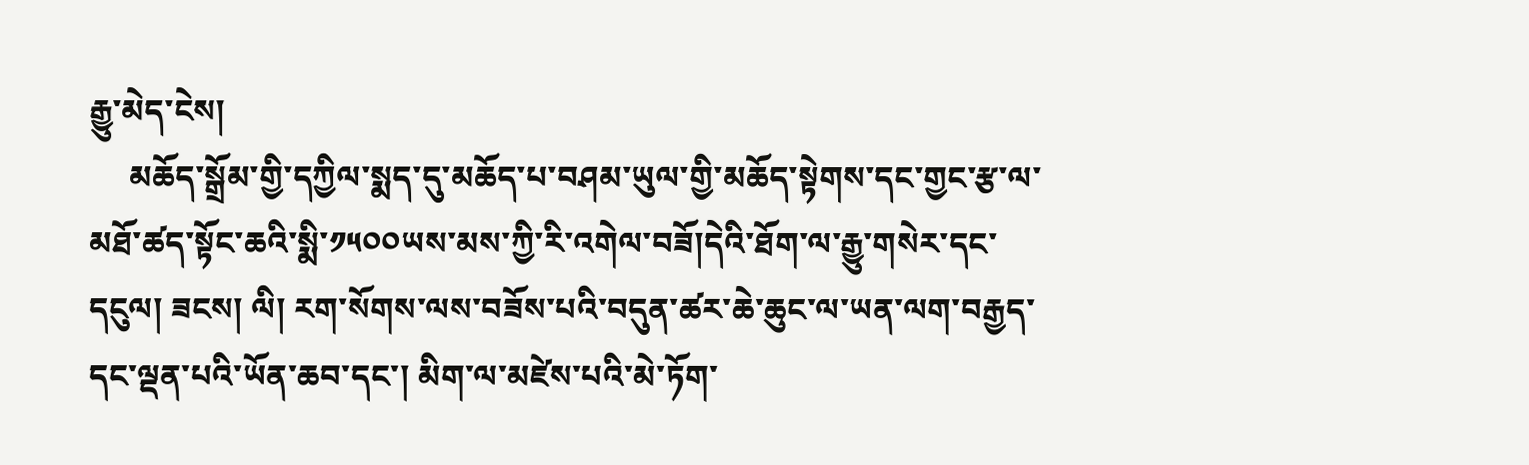རྒྱུ་མེད་ངེས།
     མཆོད་སྒྲོམ་གྱི་དཀྱིལ་སྨད་དུ་མཆོད་པ་བཤམ་ཡུལ་གྱི་མཆོད་སྟེགས་དང་གྱང་རྩ་ལ་མཐོ་ཚད་སྟོང་ཆའི་སྨི་༡༥༠༠ཡས་མས་ཀྱི་རི་འགེལ་བཟོ།དེའི་ཐོག་ལ་རྒྱུ་གསེར་དང་དངུལ། ཟངས། ལི། རག་སོགས་ལས་བཟོས་པའི་བདུན་ཚར་ཆེ་ཆུང་ལ་ཡན་ལག་བརྒྱད་དང་ལྡན་པའི་ཡོན་ཆབ་དང་། མིག་ལ་མཛེས་པའི་མེ་ཏོག་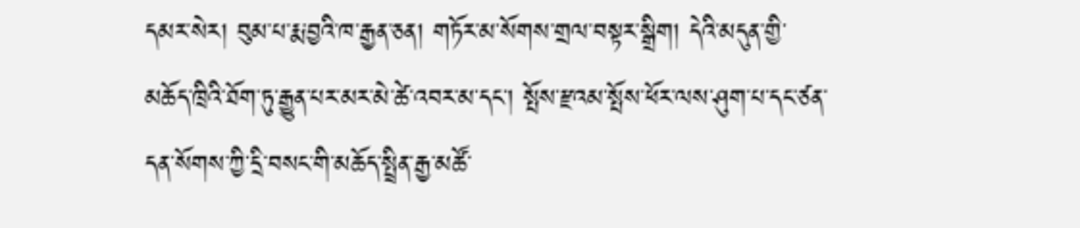དམར་སེར། བུམ་པ་རྨ་བྱའི་ཁ་རྒྱན་ཅན། གཏོར་མ་སོགས་གྲལ་བསྟར་སྒྲིག། དེའི་མདུན་གྱི་མཆོད་ཁྲིའི་ཐོག་ཏུ་རྒྱུན་པར་མར་མེ་ཚེ་འབར་མ་དང་། སྤོས་རྫའམ་སྤོས་ཕོར་ལས་ཤུག་པ་དང་ཙན་དན་སོགས་ཀྱི་དྲི་བསང་གི་མཆོད་སྤྲིན་རྒྱ་མཚོ་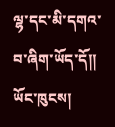ལྷ་དང་མི་དགའ་བ་ཞིག་ཡོད་དོ།།
ཡོང་ཁུངས།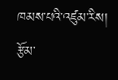ཁམས་པའི་འཛུམ་རིས།
རྩོམ་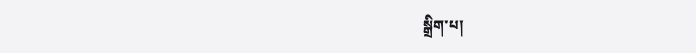སྒྲིག་པ།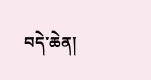བདེ་ཆེན།